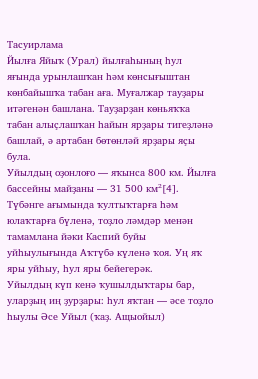Тасуирлама
Йылға Яйыҡ (Урал) йылғаһының һул яғында урынлашҡан һәм көнсығыштан көнбайышҡа табан аға. Муғалжар тауҙары итәгенән башлана. Тауҙарҙан көньяҡҡа табан алыҫлашҡан һайын ярҙары тигеҙләнә башлай, ә артабан бөтөнләй ярҙары яҫы була.
Уйылдың оҙонлоғо — яҡынса 800 км. Йылға бассейны майҙаны — 31 500 км²[4]. Түбәнге ағымында ҡултыҡтарға һәм юлаҡтарға бүленә, тоҙло ләмдәр менән тамамлана йәки Каспий буйы уйһыулығында Аҡтүбә күленә ҡоя. Уң яҡ яры уйһыу, һул яры бейегерәк.
Уйылдың күп кенә ҡушылдыҡтары бар, уларҙың иң ҙурҙары: һул яҡтан — әсе тоҙло һыулы Әсе Уйыл (ҡаҙ. Ащыойыл)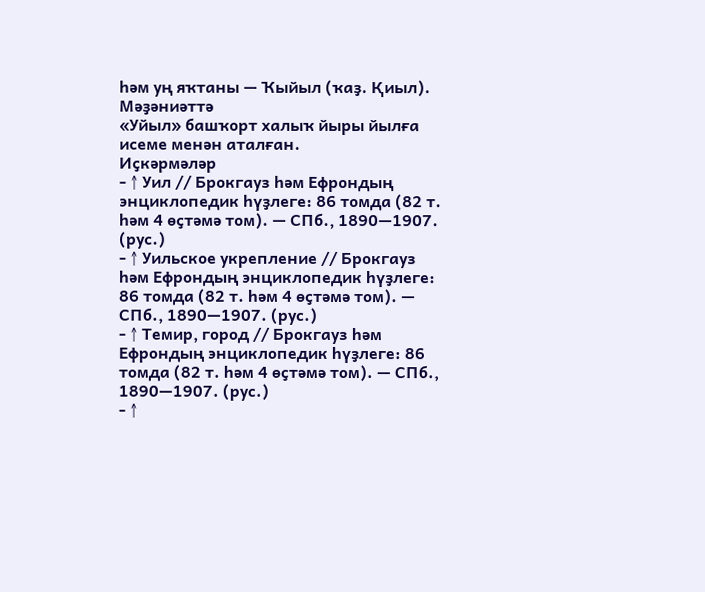һәм уң яҡтаны — Ҡыйыл (ҡаҙ. Қиыл).
Мәҙәниәттә
«Уйыл» башҡорт халыҡ йыры йылға исеме менән аталған.
Иҫкәрмәләр
- ↑ Уил // Брокгауз һәм Ефрондың энциклопедик һүҙлеге: 86 томда (82 т. һәм 4 өҫтәмә том). — СПб., 1890—1907. (рус.)
- ↑ Уильское укрепление // Брокгауз һәм Ефрондың энциклопедик һүҙлеге: 86 томда (82 т. һәм 4 өҫтәмә том). — СПб., 1890—1907. (рус.)
- ↑ Темир, город // Брокгауз һәм Ефрондың энциклопедик һүҙлеге: 86 томда (82 т. һәм 4 өҫтәмә том). — СПб., 1890—1907. (рус.)
- ↑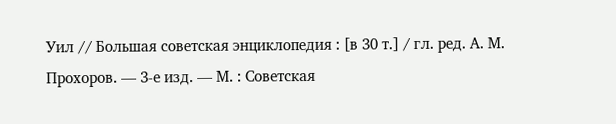Уил // Большая советская энциклопедия : [в 30 т.] / гл. ред. А. М. Прохоров. — 3-е изд. — М. : Советская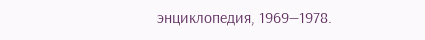энциклопедия, 1969—1978.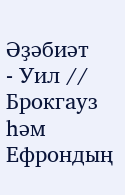Әҙәбиәт
- Уил // Брокгауз һәм Ефрондың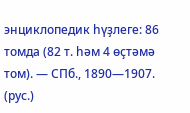энциклопедик һүҙлеге: 86 томда (82 т. һәм 4 өҫтәмә том). — СПб., 1890—1907. (рус.)